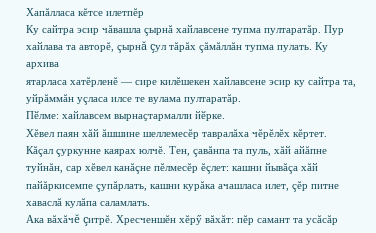Хапăлласа кĕтсе илетпĕр
Ку сайтра эсир чăвашла çырнă хайлавсене тупма пултаратăр. Пур
хайлава та авторĕ, çырнă çул тăрăх çăмăллăн тупма пулать. Ку архива
ятарласа хатĕрленĕ — сире килĕшекен хайлавсене эсир ку сайтра та,
уйрăммăн уçласа илсе те вулама пултаратăр.
Пӗлме: хайлавсем вырнаҫтармалли йӗрке.
Хĕвел паян хăй ăшшине шеллемесĕр тавралăха чĕрĕлĕх кĕртет. Кăçал çуркунне каярах юлчĕ. Тен, çавăнпа та пуль, хăй айăпне туйнăн, сар хĕвел канăçне пĕлмесĕр ĕçлет: кашни йывăçа хăй пайăркисемпе çупăрлать, кашни курăка ачашласа илет, çĕр питне хаваслă кулăпа саламлать.
Ака вăхăчĕ çитрĕ. Хресченшĕн хĕрӳ вăхăт: пĕр самант та усăсăр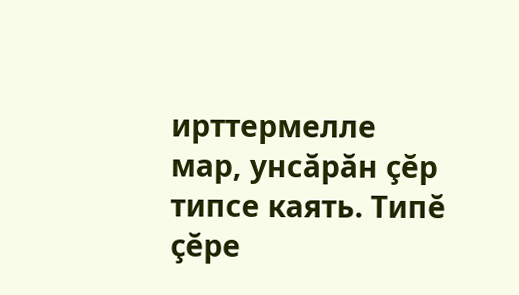ирттермелле мар, унсăрăн çĕр типсе каять. Типĕ çĕре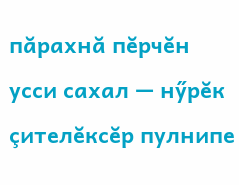пăрахнă пĕрчĕн усси сахал — нӳрĕк çителĕксĕр пулнипе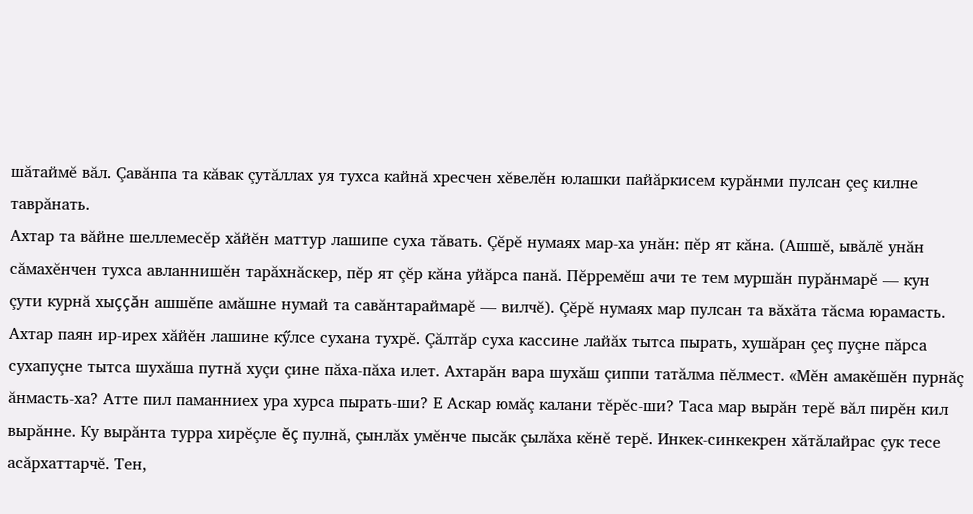шăтаймĕ вăл. Çавăнпа та кăвак çутăллах уя тухса кайнă хресчен хĕвелĕн юлашки пайăркисем курăнми пулсан çеç килне таврăнать.
Ахтар та вăйне шеллемесĕр хăйĕн маттур лашипе суха тăвать. Çĕрĕ нумаях мар-ха унăн: пĕр ят кăна. (Ашшĕ, ывăлĕ унăн сăмахĕнчен тухса авланнишĕн тарăхнăскер, пĕр ят çĕр кăна уйăрса панă. Пĕрремĕш ачи те тем муршăн пурăнмарĕ — кун çути курнă хыççăн ашшĕпе амăшне нумай та савăнтараймарĕ — вилчĕ). Çĕрĕ нумаях мар пулсан та вăхăта тăсма юрамасть. Ахтар паян ир-ирех хăйĕн лашине кӳлсе сухана тухрĕ. Çăлтăр суха кассине лайăх тытса пырать, хушăран çеç пуçне пăрса сухапуçне тытса шухăша путнă хуçи çине пăха-пăха илет. Ахтарăн вара шухăш çиппи татăлма пĕлмест. «Мĕн амакĕшĕн пурнăç ăнмасть-ха? Атте пил паманниех ура хурса пырать-ши? Е Аскар юмăç калани тĕрĕс-ши? Таса мар вырăн терĕ вăл пирĕн кил вырăнне. Ку вырăнта турра хирĕçле ĕç пулнă, çынлăх умĕнче пысăк çылăха кĕнĕ терĕ. Инкек-синкекрен хăтăлайрас çук тесе асăрхаттарчĕ. Тен,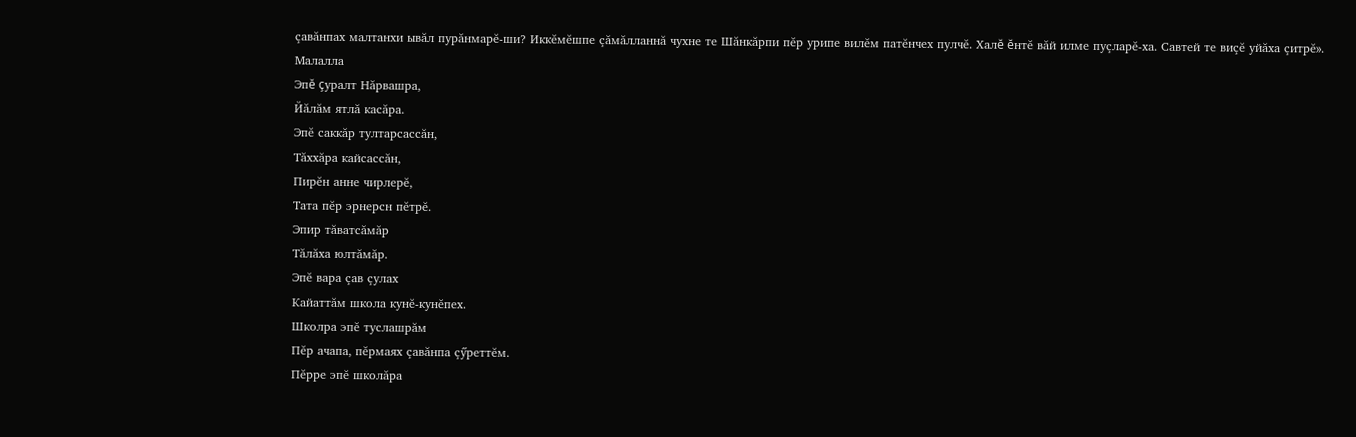çавăнпах малтанхи ывăл пурăнмарĕ-ши? Иккĕмĕшпе çăмăлланнă чухне те Шăнкăрпи пĕр урипе вилĕм патĕнчех пулчĕ. Халĕ ĕнтĕ вăй илме пуçларĕ-ха. Савтей те виçĕ уйăха çитрĕ».
Малалла
Эпĕ çуралт Нăрвашра,
Йăлăм ятлă касăра.
Эпĕ саккăр тултарсассăн,
Тăххăра кайсассăн,
Пирĕн анне чирлерĕ,
Тата пĕр эрнерсн пĕтрĕ.
Эпир тăватсăмăр
Тăлăха юлтăмăр.
Эпĕ вара çав çулах
Кайаттăм школа кунĕ-кунĕпех.
Школра эпĕ туслашрăм
Пĕр ачапа, пĕрмаях çавăнпа çӳреттĕм.
Пĕрре эпĕ школăра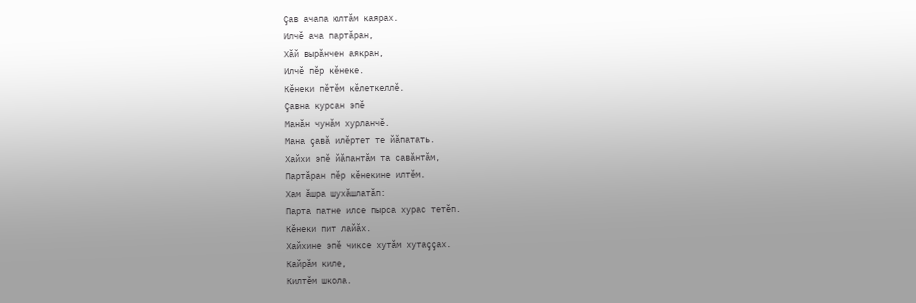Çав ачапа юлтăм каярах.
Илчĕ ача партăран,
Хăй вырăнчен аякран,
Илчĕ пĕр кĕнеке.
Кĕнеки пĕтĕм кĕлеткеллĕ.
Çавна курсан эпĕ
Манăн чунăм хурланчĕ.
Мана çавă илĕртет те йăпатать.
Хайхи эпĕ йăпантăм та савăнтăм,
Партăран пĕр кĕнекине илтĕм.
Хам ăшра шухăшлатăп:
Парта патне илсе пырса хурас тетĕп.
Кĕнеки пит лайăх.
Хайхине эпĕ чиксе хутăм хутаççах.
Кайрăм киле,
Килтĕм школа.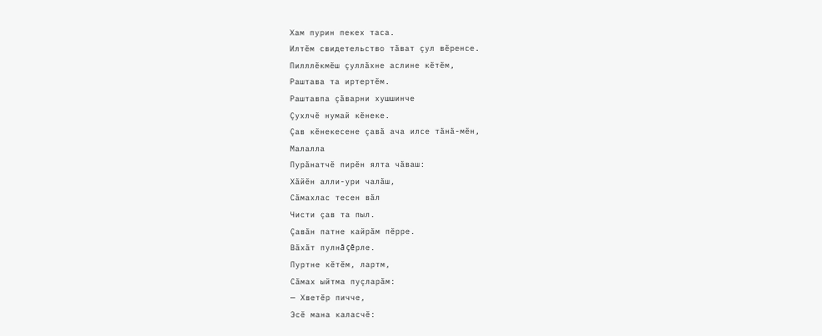Хам пурин пекех таса.
Илтĕм свидетельство тăват çул вĕренсе.
Пилллĕкмĕш çуллăхне аслине кĕтĕм,
Раштава та иртертĕм.
Раштавпа çăварни хушшинче
Çухлчĕ нумай кĕнеке.
Çав кĕнекесене çавă ача илсе тăнă-мĕн,
Малалла
Пурăнатчĕ пирĕн ялта чăваш:
Хăйĕн алли-ури чалăш,
Сăмахлас тесен вăл
Чисти çав та пыл.
Çавăн патне кайрăм пĕрре.
Вăхăт пулнă çĕрле.
Пуртне кĕтĕм, лартм,
Сăмах ыйтма пуçларăм:
— Хветĕр пичче,
Эсĕ мана каласчĕ: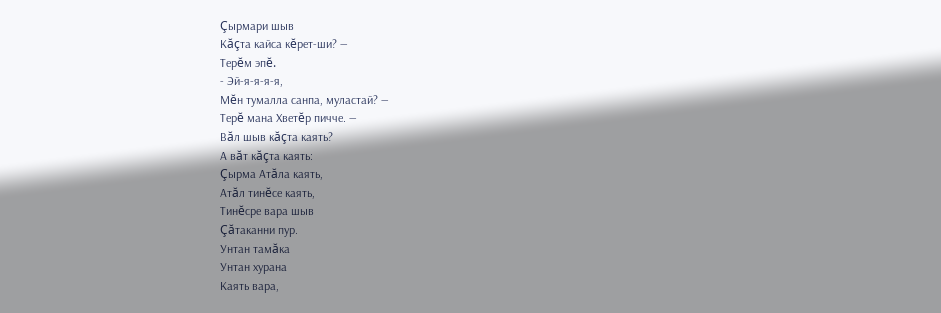Çырмари шыв
Кăçта кайса кĕрет-ши? —
Терĕм эпĕ.
- Эй-я-я-я-я,
Мĕн тумалла санпа, муластай? —
Терĕ мана Хветĕр пичче. —
Вăл шыв кăçта каять?
А вăт кăçта каять:
Çырма Атăла каять,
Атăл тинĕсе каять,
Тинĕсре вара шыв
Çăтаканни пур.
Унтан тамăка
Унтан хурана
Каять вара,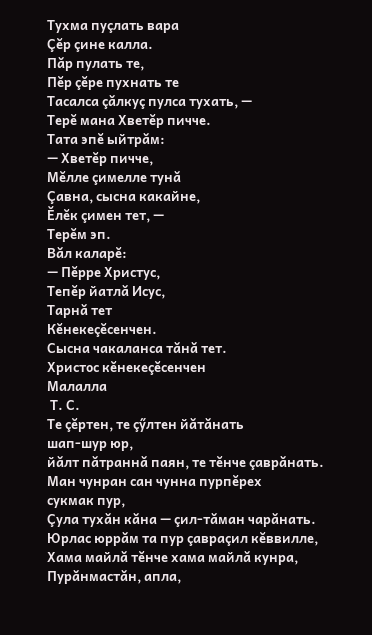Тухма пуçлать вара
Çĕр çине калла.
Пăр пулать те,
Пĕр çĕре пухнать те
Тасалса çăлкуç пулса тухать, —
Терĕ мана Хветĕр пичче.
Тата эпĕ ыйтрăм:
— Хветĕр пичче,
Мĕлле çимелле тунă
Çавна, сысна какайне,
Ĕлĕк çимен тет, —
Терĕм эп.
Вăл каларĕ:
— Пĕрре Христус,
Тепĕр йатлă Исус,
Тарнă тет
Кĕнекеçĕсенчен.
Сысна чакаланса тăнă тет.
Христос кĕнекеçĕсенчен
Малалла
 Т. С.
Те çĕртен, те çӳлтен йăтăнать
шап-шур юр,
йăлт пăтраннă паян, те тĕнче çаврăнать.
Ман чунран сан чунна пурпĕрех
сукмак пур,
Çула тухăн кăна — çил-тăман чарăнать.
Юрлас юррăм та пур çавраçил кĕввилле,
Хама майлă тĕнче хама майлă кунра,
Пурăнмастăн, апла,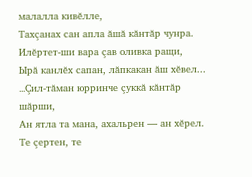малалла кивĕлле,
Тахçанах сан апла ăшă кăнтăр чунра.
Илĕртет-ши вара çав оливка ращи,
Ырă канлĕх сапан, лăпкакан ăш хĕвел...
...Çил-тăман юрринче çуккă кăнтăр шăрши,
Ан ятла та мана, ахальрен — ан хĕрел.
Те çертен, те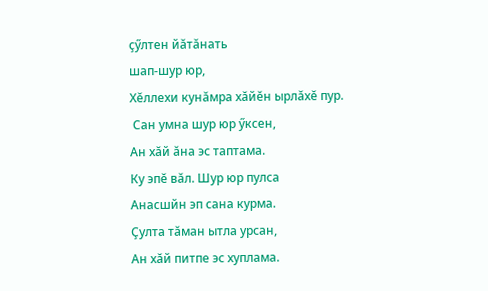çӳлтен йăтăнать
шап-шур юр,
Хĕллехи кунăмра хăйĕн ырлăхĕ пур.
 Сан умна шур юр ӳксен,
Ан хăй ăна эс таптама.
Ку эпĕ вăл. Шур юр пулса
Анасшйн эп сана курма.
Çулта тăман ытла урсан,
Ан хăй питпе эс хуплама.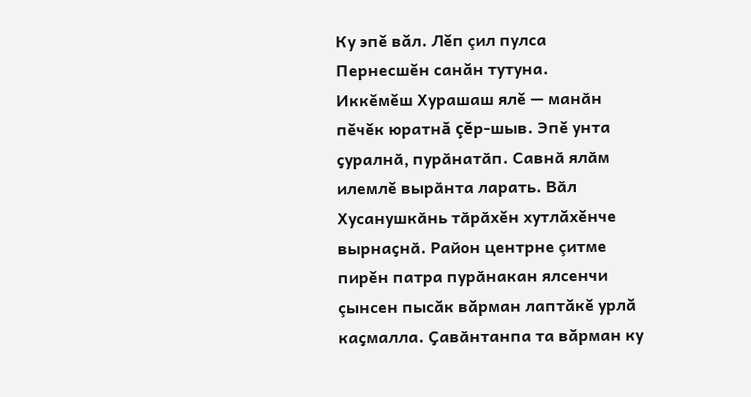Ку эпĕ вăл. Лĕп çил пулса
Пернесшĕн санăн тутуна.
Иккĕмĕш Хурашаш ялĕ — манӑн пĕчĕк юратнă çĕр-шыв. Эпĕ унта ҫуралнӑ, пурӑнатӑп. Савнӑ ялӑм илемлĕ вырӑнта ларать. Вӑл Хусанушкӑнь тӑрӑхĕн хутлăхĕнче вырнаҫнӑ. Район центрне çитме пирĕн патра пурӑнакан ялсенчи çынсен пысăк вăрман лаптăкĕ урлă каҫмалла. Ҫавӑнтанпа та вăрман ку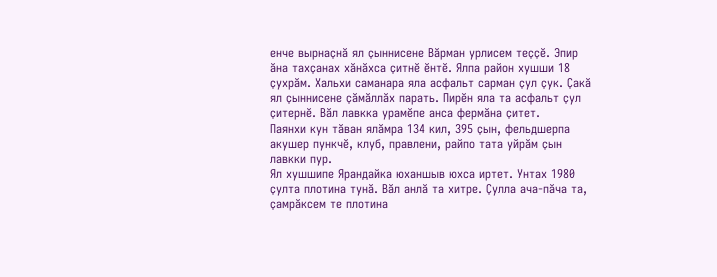енче вырнаҫнӑ ял ҫыннисене Вӑрман урлисем теҫҫĕ. Эпир ӑна тахҫанах хӑнӑхса ҫитнĕ ĕнтĕ. Ялпа район хушши 18 ҫухрӑм. Хальхи саманара яла асфальт сарман ҫул ҫук. Ҫакӑ ял ҫыннисене ҫӑмӑллӑх парать. Пирĕн яла та асфальт ҫул ҫитернĕ. Вӑл лавкка урамĕпе анса фермӑна ҫитет.
Паянхи кун тӑван ялӑмра 134 кил, 395 ҫын, фельдшерпа акушер пункчĕ, клуб, правлени, райпо тата уйрӑм ҫын лавкки пур.
Ял хушшипе Ярандайка юханшыв юхса иртет. Унтах 1980 ҫулта плотина тунӑ. Вӑл анлӑ та хитре. Ҫулла ача-пӑча та, ҫамрӑксем те плотина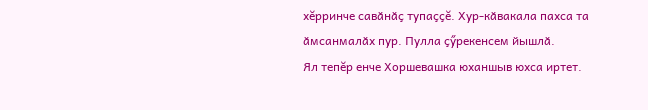хĕрринче савӑнӑҫ тупаҫҫĕ. Хур-кӑвакала пахса та ӑмсанмалӑх пур. Пулла ҫӳрекенсем йышлӑ.
Ял тепĕр енче Хоршевашка юханшыв юхса иртет.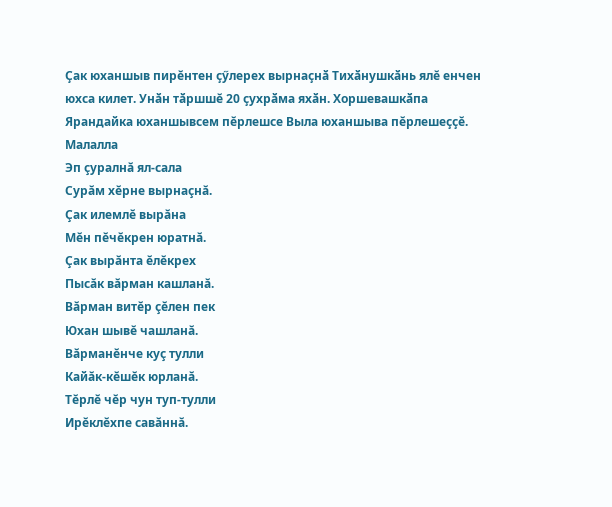Ҫак юханшыв пирĕнтен ҫӳлерех вырнаҫнӑ Тихӑнушкӑнь ялĕ енчен юхса килет. Унӑн тӑршшĕ 20 ҫухрӑма яхӑн. Хоршевашкӑпа Ярандайка юханшывсем пĕрлешсе Выла юханшыва пĕрлешеҫҫĕ.
Малалла
Эп çуралнă ял-сала
Сурăм хĕрне вырнаçнă.
Çак илемлĕ вырăна
Мĕн пĕчĕкрен юратнă.
Çак вырăнта ĕлĕкрех
Пысăк вăрман кашланă.
Вăрман витĕр çĕлен пек
Юхан шывĕ чашланă.
Вăрманĕнче куç тулли
Кайăк-кĕшĕк юрланă.
Тĕрлĕ чĕр чун туп-тулли
Ирĕклĕхпе савăннă.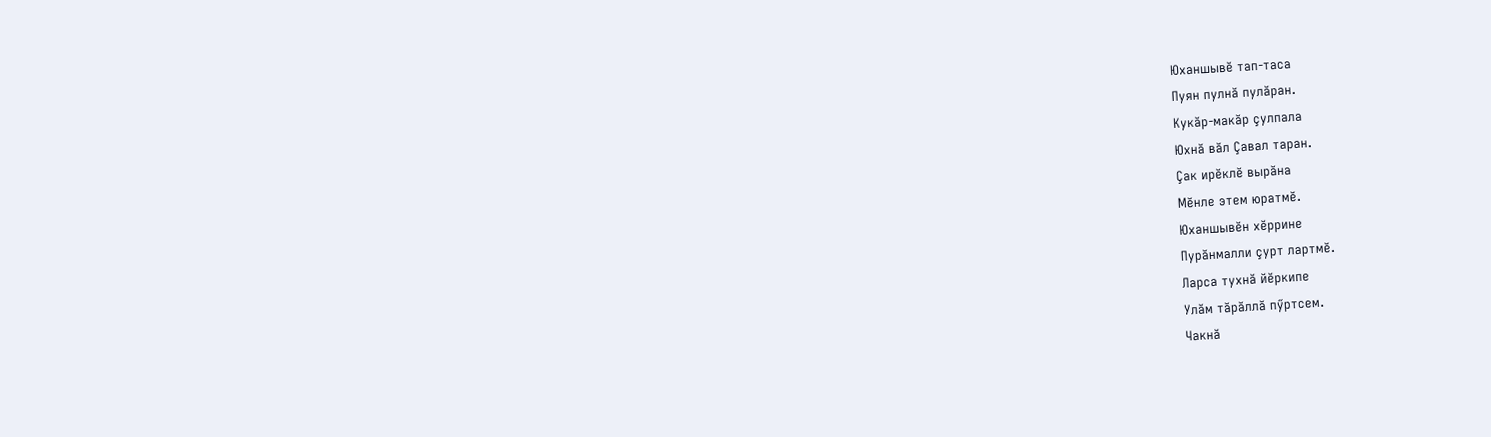Юханшывĕ тап-таса
Пуян пулнă пулăран.
Кукăр-макăр çулпала
Юхнă вăл Çавал таран.
Çак ирĕклĕ вырăна
Мĕнле этем юратмĕ.
Юханшывĕн хĕррине
Пурăнмалли çурт лартмĕ.
Ларса тухнă йĕркипе
Улăм тăрăллă пӳртсем.
Чакнă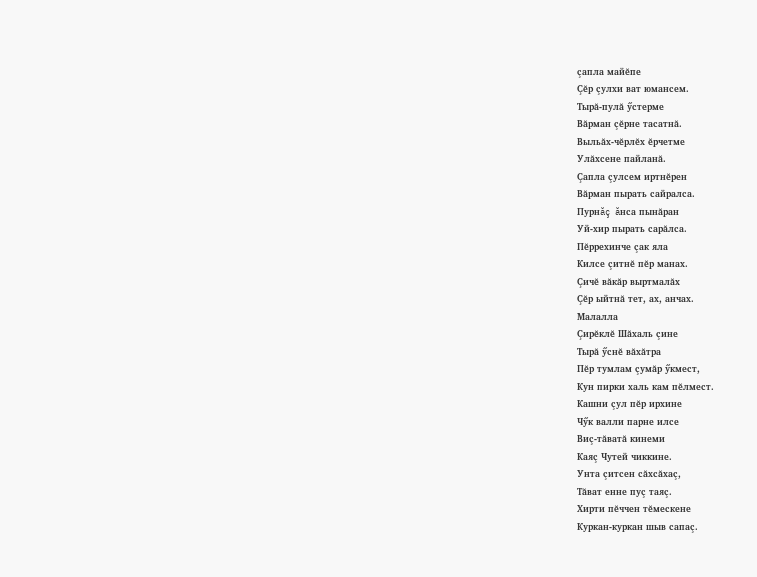çапла майĕпе
Çĕр çулхи ват юмансем.
Тырă-пулă ӳстерме
Вăрман çĕрне тасатнă.
Выльăх-чĕрлĕх ĕрчетме
Улăхсене пайланă.
Çапла çулсем иртнĕрен
Вăрман пырать сайралса.
Пурнăç ăнса пынăран
Уй-хир пырать сарăлса.
Пĕррехинче çак яла
Килсе çитнĕ пĕр манах.
Çичĕ вăкăр выртмалăх
Çĕр ыйтнă тет, ах, анчах.
Малалла
Çирĕклĕ Шăхаль çине
Тырă ӳснĕ вăхăтра
Пĕр тумлам çумăр ӳкмест,
Кун пирки халь кам пĕлмест.
Кашни çул пĕр ирхине
Чӳк валли парне илсе
Виç-тăватă кинеми
Каяç Чутей чиккине.
Унта çитсен сăхсăхаç,
Тăват енне пуç таяç.
Хирти пĕччен тĕмескене
Куркан-куркан шыв сапаç.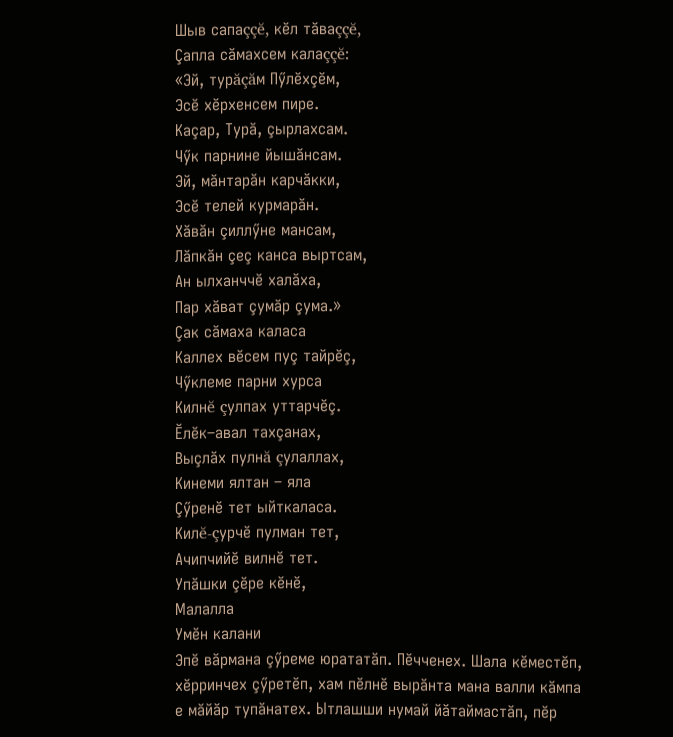Шыв сапаççĕ, кĕл тăваççĕ,
Çапла сăмахсем калаççĕ:
«Эй, турăçăм Пӳлĕхçĕм,
Эсĕ хĕрхенсем пире.
Каçар, Турă, çырлахсам.
Чӳк парнине йышăнсам.
Эй, мăнтарăн карчăкки,
Эсĕ телей курмарăн.
Хăвăн çиллӳне мансам,
Лăпкăн çеç канса выртсам,
Ан ылханччĕ халăха,
Пар хăват çумăр çума.»
Çак сăмаха каласа
Каллех вĕсем пуç тайрĕç,
Чӳклеме парни хурса
Килнĕ çулпах уттарчĕç.
Ĕлĕк–авал тахçанах,
Выçлăх пулнă çулаллах,
Кинеми ялтан – яла
Çӳренĕ тет ыйткаласа.
Килĕ-çурчĕ пулман тет,
Ачипчийĕ вилнĕ тет.
Упăшки çĕре кĕнĕ,
Малалла
Умĕн калани
Эпĕ вăрмана çӳреме юрататăп. Пĕчченех. Шала кĕместĕп, хĕрринчех çӳретĕп, хам пĕлнĕ вырăнта мана валли кăмпа е мăйăр тупăнатех. Ытлашши нумай йăтаймастăп, пĕр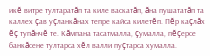икĕ витре тултаратăп та киле васкатăп, ăна пушататăп та каллех çав уçланкăнах тепре кайса килетĕп. Пĕр каçлăх ĕç тупăнчĕ те. Кăмпана тасатмалла, çумалла, пĕçерсе банкăсене тултарса хĕл валли пуçтарса хумалла.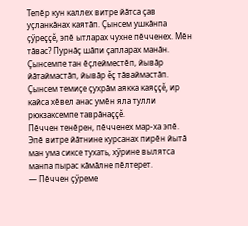Тепĕр кун каллех витре йăтса çав уçланкăнах каятăп. Çынсем ушкăнпа çӳреççĕ, эпĕ ытларах чухне пĕчченех. Мĕн тăвас? Пурнăç шăпи çапларах манăн. Çынсемпе тан ĕçлейместĕп, йывăр йăтаймастăп, йывăр ĕç тăваймастăп. Çынсем темиçе çухрăм аякка каяççĕ, ир кайса хĕвел анас умĕн яла тулли рюкзаксемпе таврăнаççĕ.
Пĕччен тенĕрен, пĕчченех мар-ха эпĕ. Эпĕ витре йăтнине курсанах пирĕн йытă ман ума сиксе тухать, хӳрине вылятса манпа пырас кăмăлне пĕлтерет.
— Пĕччен çӳреме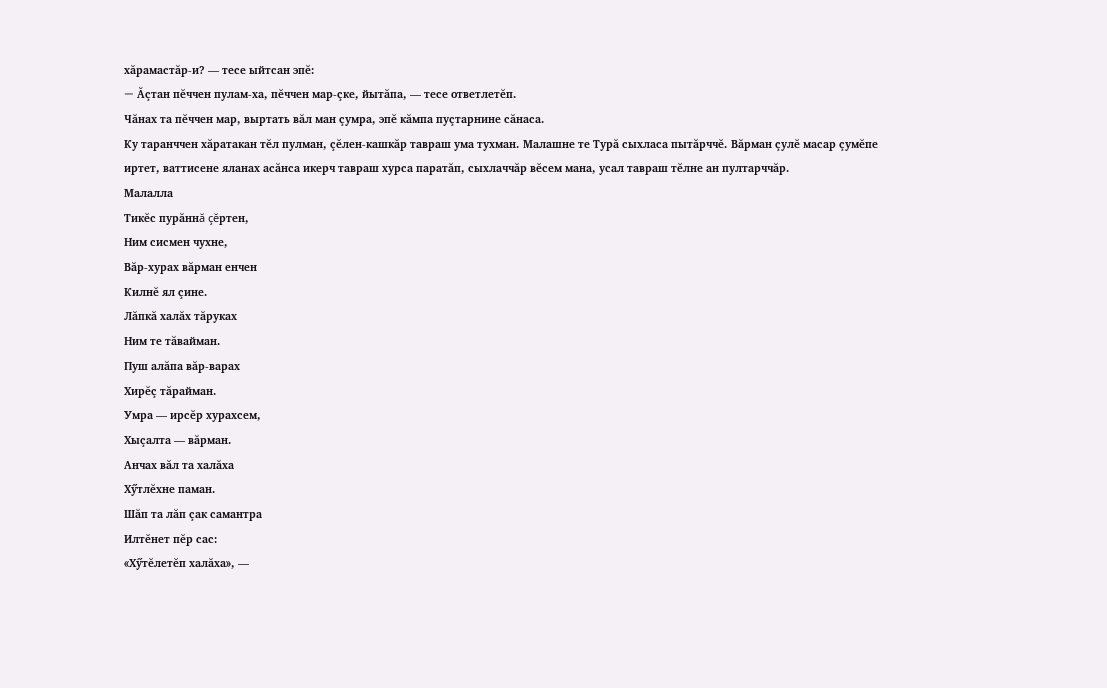хăрамастăр-и? — тесе ыйтсан эпĕ:
— Ăçтан пĕччен пулам-ха, пĕччен мар-çке, йытăпа, — тесе ответлетĕп.
Чăнах та пĕччен мар, выртать вăл ман çумра, эпĕ кăмпа пуçтарнине сăнаса.
Ку таранччен хăратакан тĕл пулман, çĕлен-кашкăр тавраш ума тухман. Малашне те Турă сыхласа пытăрччĕ. Вăрман çулĕ масар çумĕпе иртет, ваттисене яланах асăнса икерч тавраш хурса паратăп, сыхлаччăр вĕсем мана, усал тавраш тĕлне ан пултарччăр.
Малалла
Тикĕс пурăннă çĕртен,
Ним сисмен чухне,
Вăр-хурах вăрман енчен
Килнĕ ял çине.
Лăпкă халăх тăруках
Ним те тăвайман.
Пуш алăпа вăр-варах
Хирĕç тăрайман.
Умра — ирсĕр хурахсем,
Хыçалта — вăрман.
Анчах вăл та халăха
Хӳтлĕхне паман.
Шăп та лăп çак самантра
Илтĕнет пĕр сас:
«Хӳтĕлетĕп халăха», —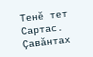Тенĕ тет Сартас.
Çавăнтах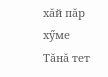хăй пăр хӳме
Тăнă тет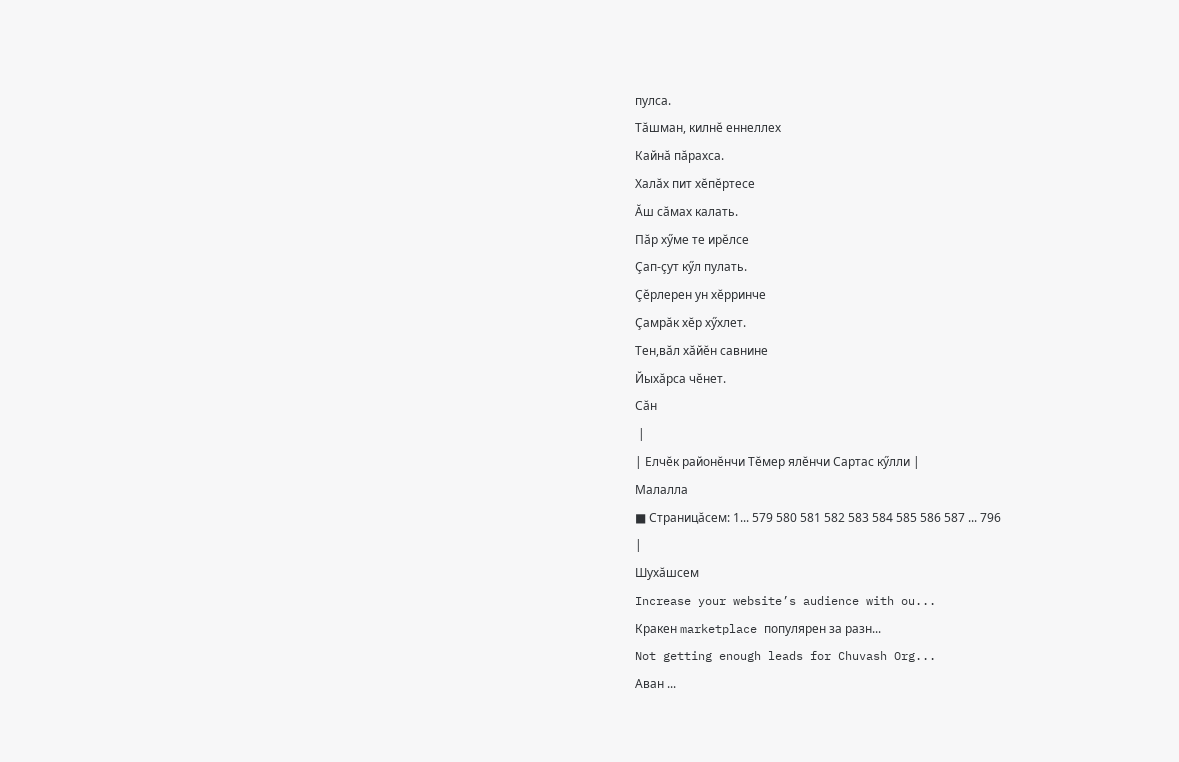пулса.
Тăшман, килнĕ еннеллех
Кайнă пăрахса.
Халăх пит хĕпĕртесе
Ăш сăмах калать.
Пăр хӳме те ирĕлсе
Çап-çут кӳл пулать.
Çĕрлерен ун хĕрринче
Çамрăк хĕр хӳхлет.
Тен,вăл хăйĕн савнине
Йыхăрса чĕнет.
Сăн
 |
| Елчĕк районĕнчи Тĕмер ялĕнчи Сартас кӳлли |
Малалла
■ Страницăсем: 1... 579 580 581 582 583 584 585 586 587 ... 796
|
Шухăшсем
Increase your website’s audience with ou...
Кракен marketplace популярен за разн...
Not getting enough leads for Chuvash Org...
Аван ...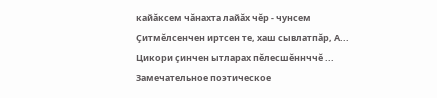кайăксем чăнахта лайăх чĕр - чунсем
Çитмĕлсенчен иртсен те, хаш сывлатпăр, А...
Цикори çинчен ытларах пĕлесшĕннччĕ ...
Замечательное поэтическое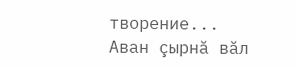творение...
Аван çырнă вăл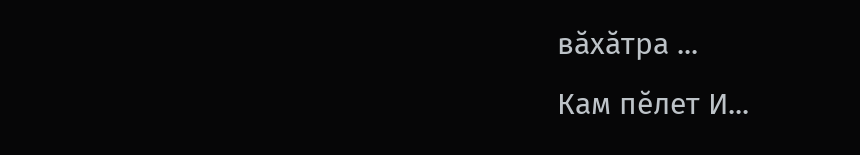вăхăтра ...
Кам пĕлет И...